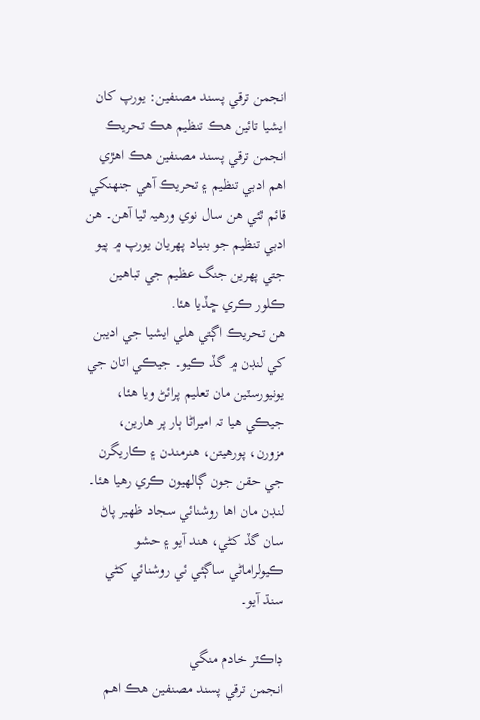انجمن ترقي پسند مصنفين: يورپ کان ايشيا تائين ھڪ تنظيم ھڪ تحريڪ
انجمن ترقي پسند مصنفين هڪ اھڙي اهم ادبي تنظيم ۽ تحريڪ آھي جنھنکي قائم ٿئي ھن سال نوي ورھيہ ٿيا آھن۔ ھن ادبي تنظيم جو بنياد پھريان يورپ ۾ پيو جتي پھرين جنگ عظيم جي تباھين ڪلور ڪري ڇڏيا ھئا.
هن تحريڪ اڳتي ھلي ايشيا جي اديبن کي لنڊن ۾ گڏ ڪيو۔ جيڪي اتان جي يونيورسٽين مان تعليم پرائڻ ويا ھئا، جيڪي ھيا تہ اميراڻا ٻار پر ھارين، مزورن، پورھيتن، ھنرمندن ۽ ڪاريگرن جي حقن جون ڳالھيون ڪري رھيا ھئا۔ لنڊن مان اھا روشنائي سجاد ظھير پاڻ سان گڏ کڻي، ھند آيو ۽ حشو ڪيولراماڻي ساڳئي ئي روشنائي کڻي سنڌ آيو۔

ڊاڪٽر خادم منگي
انجمن ترقي پسند مصنفين هڪ اهم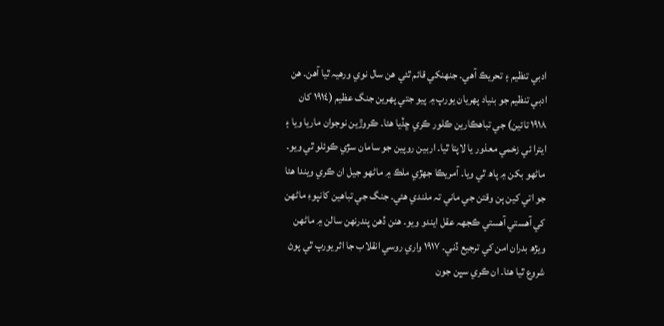ادبي تنظيم ۽ تحريڪ آھي۔ جنھنکي قائم ٿئي ھن سال نوي ورھيہ ٿيا آھن۔ ھن ادبي تنظيم جو بنياد پھريان يورپ ۾ پيو جتي پھرين جنگ عظيم (١٩١٤ کان ١٩١٨ تائين) جي تباھڪارين ڪلور ڪري ڇڏيا ھئا۔ ڪروڙين نوجوان ماريا ويا ۽ ايترا ئي زخمي معذور يا لاپتا ٿيا۔ اربين روپين جو سامان سڙي ڪوئلو ٿي ويو۔ ماڻھو بکن ۾ پاھ ٿي ويا۔ آمريڪا جھڙي ملڪ ۾ ماڻھو جيل ان ڪري ويندا ھئا جو اتي کين ٻن وقتن جي ماني تہ ملندي ھئي۔ جنگ جي تباھين کانپوءِ ماڻھن کي آھستي آھستي ڪجهہ عقل ايندو ويو۔ ھنن ڏھن پندرنھن سالن ۾ ماڻھن ویڙھ بدران امن کي ترجيع ڏني۔ ١٩١٧ واري روسي انقلاب جا اثر يورپ ٿي پوڻ شروع ٿيا ھئا۔ ان ڪري سڀن جون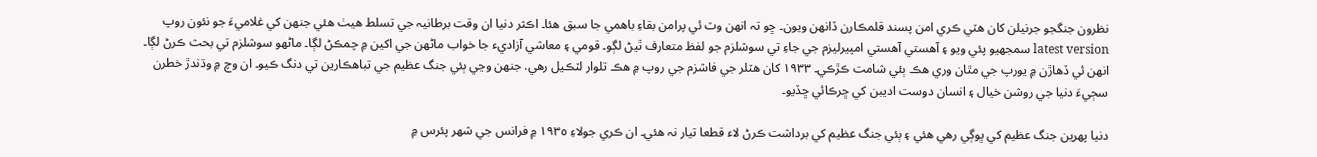نظرون جنگجو جرنيلن کان ھٽي ڪري امن پسند قلمڪارن ڏانھن ويون۔ ڇو تہ انھن وٽ ئي پرامن بقاءِ باھمي جا سبق ھئا۔ اڪثر دنيا ان وقت برطانیہ جي تسلط ھيٺ ھئي جنھن کي غلاميءَ جو نئون روپ latest version سمجهيو پئي ويو ۽ آھستي آھستي امپيرليزم جي جاءِ تي سوشلزم جو لفظ متعارف ٿيڻ لڳو۔ قومي ۽ معاشي آزاديء جا خواب ماڻھن جي اکين ۾ چمڪڻ لڳا۔ ماڻھو سوشلزم تي بحث ڪرڻ لڳا۔ انھن ئي ڏھاڙن ۾ يورپ جي مٿان وري ھڪ ٻئي شامت ڪڙڪي۔ ١٩٣٣ کان ھٽلر جي فاشزم جي روپ ۾ ھڪ تلوار لٽڪيل رھي. جنھن وڃي ٻئي جنگ عظيم جي تباھڪارين تي دنگ ڪيو۔ ان وچ ۾ وڌندڙ خطرن سڄيءَ دنيا جي روشن خيال ۽ انسان دوست اديبن کي ڇرڪائي ڇڏيو۔

دنيا پھرين جنگ عظيم کي ڀوڳي رھي ھئي ۽ ٻئي جنگ عظيم کي برداشت ڪرڻ لاء قطعا تيار نہ ھئي۔ ان ڪري جولاءِ ١٩٣٥ ۾ فرانس جي شھر پئرس ۾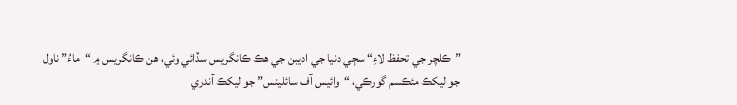”ڪلچر جي تحفظ لاءِ“ سڄي دنيا جي اديبن جي هڪ ڪانگريس سڏائي وئي، هن ڪانگريس ۾ “ماءُ” ناول جو ليکڪ مئڪسم گورڪي، “وائيس آف سائلينس” جو ليکڪ آندري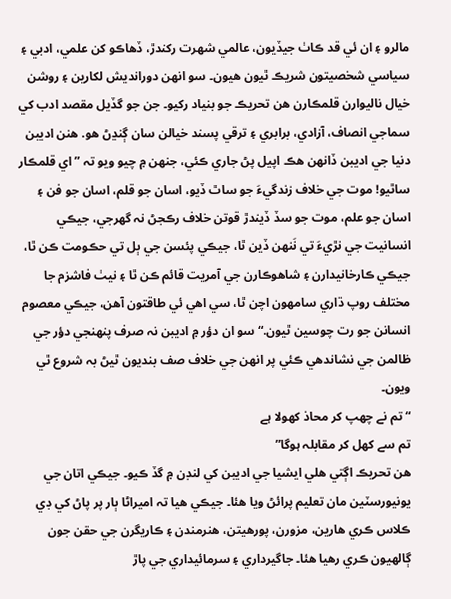مالرو ۽ ان ئي قد ڪاٺ جيڏيون، عالمي شھرت رکندڙ، ڏھاڪو کن علمي، ادبي ۽ سياسي شخصيتون شريڪ ٿيون ھيون۔ سو انھن دورانديش لکارين ۽ روشن خيال ناليوارن قلمڪارن هن تحريڪ جو بنياد رکيو۔ جن جو گڏيل مقصد ادب کي سماجي انصاف، آزادي، برابري ۽ ترقي پسند خيالن سان ڳنڍڻ هو. ھنن اديبن دنيا جي اديبن ڏانهن هڪ اپيل پڻ جاري ڪئي، جنهن ۾ چيو ويو تہ ”اي قلمڪار ساٿيو! موت جي خلاف زندگيءَ جو ساٿ ڏيو، اسان جو قلم، اسان جو فن ۽ اسان جو علم، موت جو سڏ ڏيندڙ قوتن خلاف رڪجڻ نہ گهرجي، جيڪي انسانيت جي نڙيءَ تي نَنھن ڏين ٿا، جيڪي پئسن جي ٻل تي حڪومت ڪن ٿا، جيڪي ڪارخانيدارن ۽ شاهوڪارن جي آمريت قائم ڪن ٿا ۽ نيٺ فاشزم جا مختلف روپ ڌاري سامهون اچن ٿا، سي اهي ئي طاقتون آهن، جيڪي معصوم انسانن جو رت چوسين ٿيون.“ سو ان دؤر ۾ اديبن نہ صرف پنھنجي دؤر جي ظالمن جي نشاندھي ڪئي پر انھن جي خلاف صف بنديون ٿيڻ بہ شروع ٿي ويون۔
“تم نے چھپ کر محاذ کھولا ہے
تم سے کھل کر مقابلہ ہوگا”
هن تحريڪ اڳتي ھلي ايشيا جي اديبن کي لنڊن ۾ گڏ ڪيو۔ جيڪي اتان جي يونيورسٽين مان تعليم پرائڻ ويا ھئا۔ جيڪي ھيا تہ امیراٹا ٻار پر پاڻ کي ڊي ڪلاس ڪري ھارين، مزورن، پورھيتن، ھنرمندن ۽ ڪاريگرن جي حقن جون ڳالھيون ڪري رھيا ھئا۔ جاگيرداري ۽ سرمائيداري جي پاڙ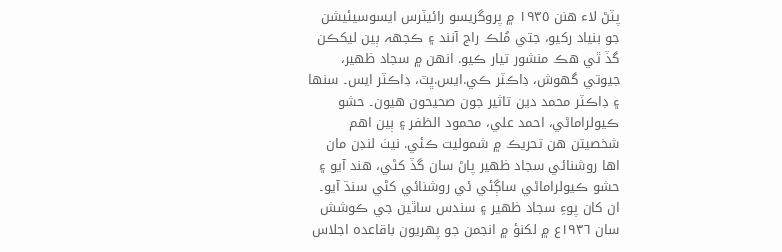پٽڻ لاء ھنن ١٩٣٥ ۾ پروگريسو رائيٽرس ايسوسيئيشن جو بنياد رکيو، جتي مُلڪ راج آنند ۽ ڪجهہ ٻين ليکڪن گڏ ٿي هڪ منشور تيار ڪيو. انهن ۾ سجاد ظهير، جيوتي گهوش، ڊاڪٽر ڪي.ايس.ڀٽ، ڊاڪٽر ايس۔ سنھا ۽ ڊاڪٽر محمد دين تاثير جون صحيحون هيون۔ حشو ڪيولراماڻي، احمد علي، محمود الظفر ۽ ٻين اهم شخصيتن ھن تحريڪ ۾ شموليت ڪئي. نيٺ لنڊن مان اھا روشنائي سجاد ظھير پاڻ سان گڏ کڻي، ھند آيو ۽ حشو ڪيولراماڻي ساڳئي ئي روشنائي کڻي سنڌ آيو۔ ان کان پوءِ سجاد ظھير ۽ سندس ساٿين جي ڪوشش سان ١٩٣٦ع ۾ لکنؤ ۾ انجمن جو پهريون باقاعده اجلاس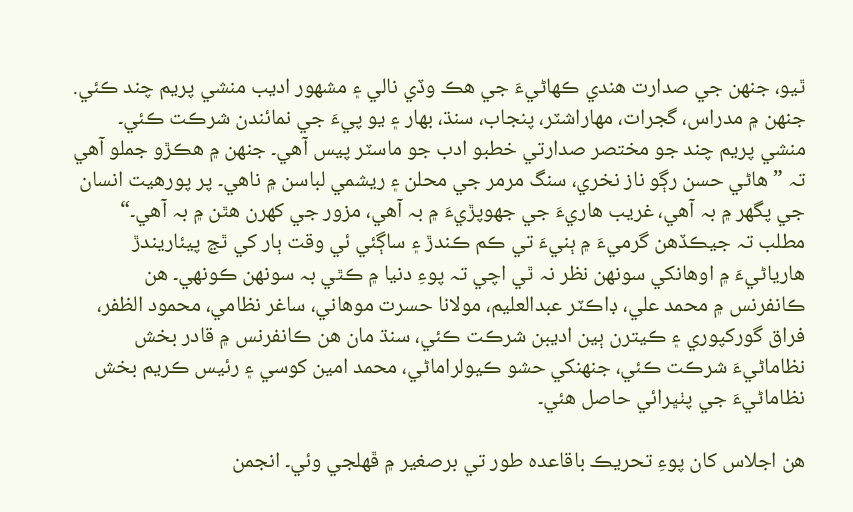ٿيو، جنهن جي صدارت ھندي ڪھاڻيءَ جي ھڪ وڏي نالي ۽ مشھور اديب منشي پريم چند ڪئي. جنهن ۾ مدراس، گجرات، مهاراشٽر، پنجاب، سنڌ، بھار ۽ يو پيءَ جي نمائندن شرڪت ڪئي۔ منشي پريم چند جو مختصر صدارتي خطبو ادب جو ماسٽر پيس آھي۔ جنھن ۾ ھڪڙو جملو آھي تہ ”ھاڻي حسن رڳو ناز نخري، سنگ مرمر جي محلن ۽ ریشمي لباسن ۾ ناھي۔ پر پورھيت انسان جي پگهر ۾ بہ آھي، غريب ھاريءَ جي جهوپڙيءَ ۾ بہ آھي، مزور جي کھرن ھٿن ۾ بہ آھي۔“ مطلب تہ جیڪڏھن گرميءَ ۾ ٻنيءَ تي ڪم ڪندڙ ۽ ساڳئي ئي وقت ٻار کي ٿڃ پيئاريندڙ ھارياڻيءَ ۾ اوھانکي سونھن نظر نہ ٿي اچي تہ پوءِ دنيا ۾ ڪٿي بہ سونھن ڪونھي۔ هن ڪانفرنس ۾ محمد علي، ڊاڪٽر عبدالعليم، مولانا حسرت موهاني، ساغر نظامي، محمود الظفر، فراق گورکپوري ۽ ڪيترن ٻين اديبن شرڪت ڪئي، سنڌ مان ھن ڪانفرنس ۾ قادر بخش نظاماڻيءَ شرڪت ڪئي، جنھنکي حشو ڪيولراماڻي، محمد امين کوسي ۽ رئيس ڪريم بخش نظاماڻيءَ جي پٺڀرائي حاصل ھئي۔

هن اجلاس کان پوءِ تحريڪ باقاعده طور تي برصغير ۾ ڦھلجي وئي۔ انجمن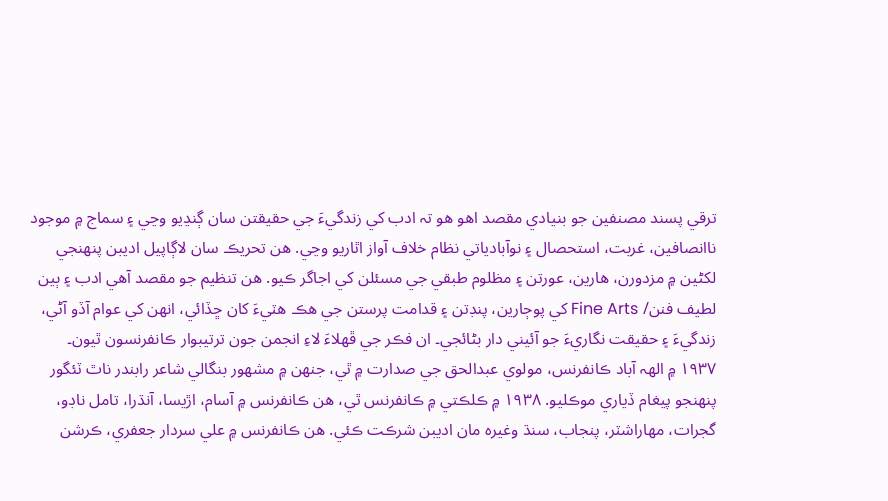ترقي پسند مصنفين جو بنيادي مقصد اهو هو تہ ادب کي زندگيءَ جي حقيقتن سان ڳنڍيو وڃي ۽ سماج ۾ موجود ناانصافين، غربت، استحصال ۽ نوآبادياتي نظام خلاف آواز اٿاريو وڃي. هن تحريڪ سان لاڳاپيل اديبن پنھنجي لکڻين ۾ مزدورن، هارين، عورتن ۽ مظلوم طبقي جي مسئلن کي اجاگر ڪيو. هن تنظيم جو مقصد آهي ادب ۽ ٻين لطيف فنن/ Fine Arts کي پوڄارين، پنڊتن ۽ قدامت پرستن جي هڪ هٽيءَ کان ڇڏائي، انھن کي عوام آڏو آڻي، زندگيءَ ۽ حقيقت نگاريءَ جو آئيني دار بڻائجي۔ ان فڪر جي ڦھلاءَ لاءِ انجمن جون ترتيبوار ڪانفرنسون ٿيون۔
١٩٣٧ ۾ الھہ آباد ڪانفرنس، مولوي عبدالحق جي صدارت ۾ ٿي، جنهن ۾ مشھور بنگالي شاعر رابندر ناٿ ٽئگور پنهنجو پيغام ڏياري موڪليو. ١٩٣٨ ۾ ڪلڪتي ۾ ڪانفرنس ٿي، هن ڪانفرنس ۾ آسام، اڙيسا، آنڌرا، تامل ناڊو، گجرات، مهاراشٽر، پنجاب، سنڌ وغيرہ مان اديبن شرڪت ڪئي. هن ڪانفرنس ۾ علي سردار جعفري، ڪرشن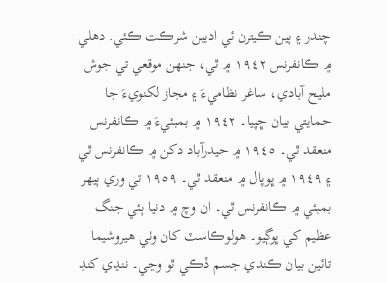چندر ۽ ٻين ڪيترن ئي اديبن شرڪت ڪئي. دهلي ۾ ڪانفرنس ١٩٤٢ ۾ ٿي، جنهن موقعي تي جوش مليح آبادي، ساغر نظاميءَ ۽ مجاز لکنويءَ جا حمايتي بيان ڇپيا۔ ١٩٤٢ ۾ بمبئيءَ ۾ ڪانفرنس منعقد ٿي۔ ١٩٤٥ ۾ حيدرآباد دکن ۾ ڪانفرنس ٿي ۽ ١٩٤٩ ۾ ڀوپال ۾ منعقد ٿي۔ ١٩٥٩ تي وري ٻيھر بمبئي ۾ ڪانفرنس ٿي۔ ان وچ ۾ دنيا ٻئي جنگ عظيم کي ڀوڳيو۔ ھولوڪاسٽ کان وٺي ھيروشيما تائين بيان ڪندي جسم ڏڪي ٿو وڃي۔ ننڍي کنڊ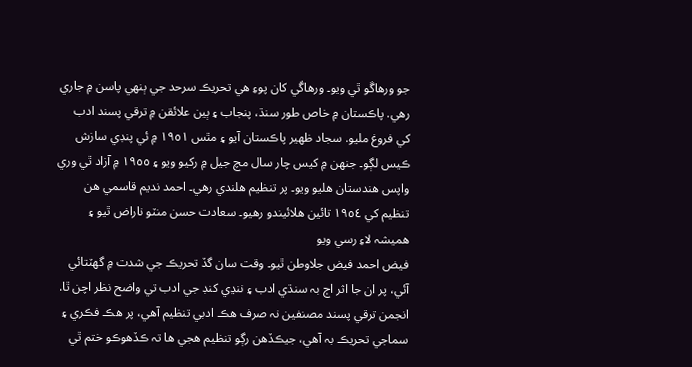جو ورھاڱو ٿي ويو۔ ورهاڱي کان پوءِ هي تحريڪ سرحد جي ٻنھي پاسن ۾ جاري رهي. پاڪستان ۾ خاص طور سنڌ، پنجاب ۽ ٻين علائقن ۾ ترقي پسند ادب کي فروغ مليو. سجاد ظھير پاڪستان آيو ۽ مٿس ١٩٥١ ۾ ئي پنڊي سازش ڪيس لڳو۔ جنھن ۾ کيس چار سال مچ جيل ۾ رکيو ويو ۽ ١٩٥٥ ۾ آزاد ٿي وري واپس ھندستان ھليو ويو۔ پر تنظيم ھلندي رھي۔ احمد نديم قاسمي ھن تنظيم کي ١٩٥٤ تائين ھلائيندو رھيو۔ سعادت حسن منٽو ناراض ٿيو ۽ ھميشہ لاءِ رسي ويو
فيض احمد فيض جلاوطن ٿيو۔ وقت سان گڏ تحريڪ جي شدت ۾ گهٽتائي آئي، پر ان جا اثر اڄ بہ سنڌي ادب ۽ ننڍي کنڊ جي ادب تي واضح نظر اچن ٿا. انجمن ترقي پسند مصنفين نہ صرف هڪ ادبي تنظيم آھي، پر هڪ فڪري ۽ سماجي تحريڪ بہ آھي، جيڪڏھن رڳو تنظيم ھجي ھا تہ ڪڏھوڪو ختم ٿي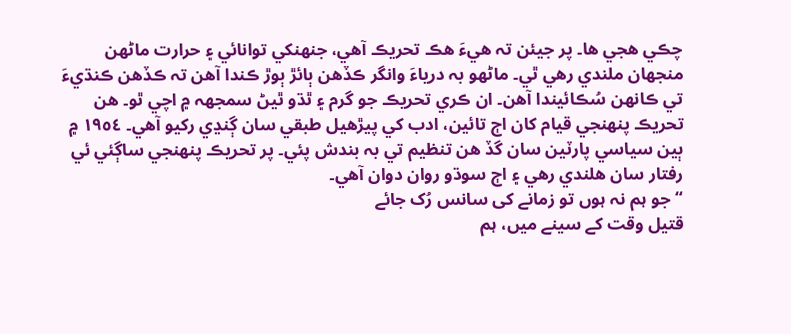چڪي ھجي ھا۔ پر جيئن تہ ھيءَ ھڪ تحريڪ آھي، جنھنکي توانائي ۽ حرارت ماڻھن منجهان ملندي رھي ٿي۔ ماڻھو بہ دریاءَ وانگر ڪڏھن ٻائڙ ٻوڙ ڪندا آھن تہ ڪڏھن ڪنڌيءَ تي ڪانھن سُڪائيندا آھن۔ ان ڪري تحريڪ جو گرم ۽ ٿڌو ٿيڻ سمجهہ ۾ اچي ٿو۔ ھن تحريڪ پنھنجي قيام کان اڄ تائين، ادب کي پيڙھيل طبقي سان ڳنڍي رکيو آھي۔ ١٩٥٤ ۾ ٻين سياسي پارٽين سان گڏ ھن تنظيم تي بہ بندش پئي۔ پر تحريڪ پنھنجي ساڳئي ئي رفتار سان ھلندي رھي ۽ اڄ سوڌو روان دوان آھي۔
“جو ہم نہ ہوں تو زمانے کی سانس رُک جائے
قتیل وقت کے سینے میں، ہم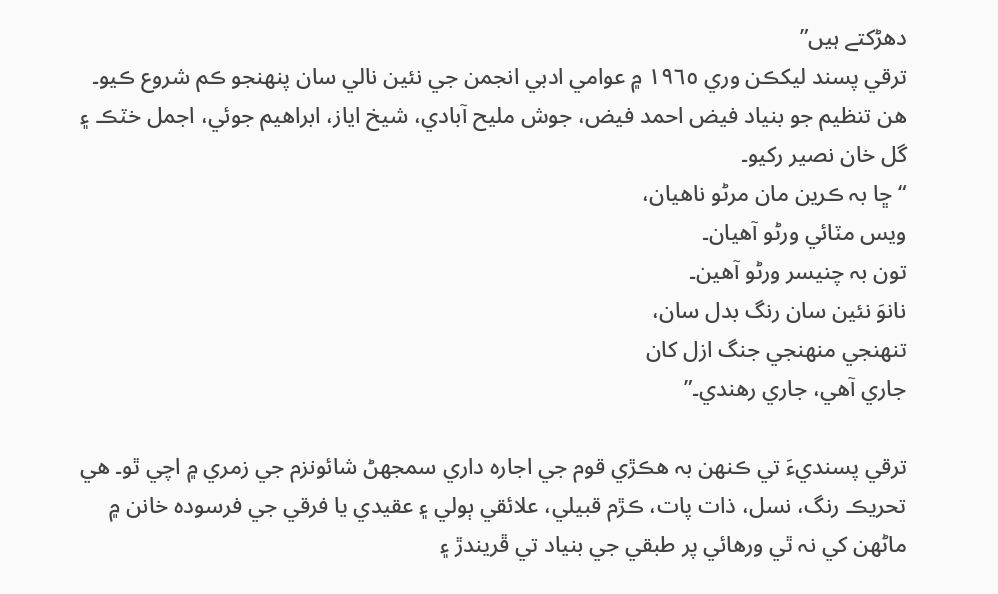دھڑکتے ہیں”
ترقي پسند ليکڪن وري ١٩٦٥ ۾ عوامي ادبي انجمن جي نئين نالي سان پنھنجو ڪم شروع ڪيو۔ ھن تنظيم جو بنياد فيض احمد فيض، جوش مليح آبادي، شيخ اياز، ابراھيم جوئي، اجمل خٽڪ ۽ گل خان نصير رکيو۔
“ڇا بہ ڪرين مان مرڻو ناھيان،
ويس مٽائي ورڻو آھيان۔
تون بہ چنیسر ورٹو آھین۔
نانوَ نئين سان رنگ بدل سان،
تنھنجي منھنجي جنگ ازل کان
جاري آھي، جاري رھندي۔”

ترقي پسنديءَ تي ڪنھن بہ ھڪڙي قوم جي اجاره داري سمجهڻ شائونزم جي زمري ۾ اچي ٿو۔ ھي تحريڪ رنگ، نسل، ذات پات، ڪڙم قبيلي، علائقي ٻولي ۽ عقيدي يا فرقي جي فرسوده خانن ۾ ماڻھن کي نہ ٿي ورھائي پر طبقي جي بنياد تي ڦريندڙ ۽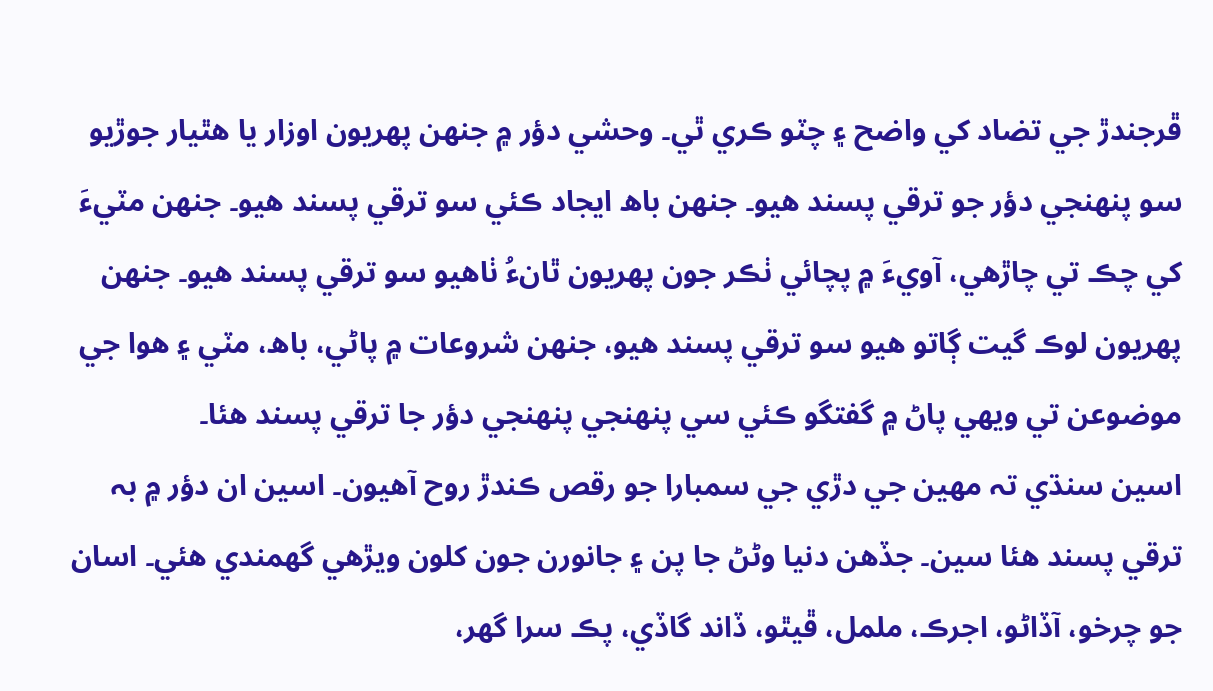ڦرجندڙ جي تضاد کي واضح ۽ چٽو ڪري ٿي۔ وحشي دؤر ۾ جنھن پھريون اوزار يا ھٿيار جوڙيو سو پنھنجي دؤر جو ترقي پسند ھيو۔ جنھن باھ ايجاد ڪئي سو ترقي پسند ھيو۔ جنھن مٽيءَ کي چڪ تي چاڙھي، آويءَ ۾ پچائي ٺڪر جون پھريون ٿانءُ ٺاھيو سو ترقي پسند ھيو۔ جنھن پھریون لوڪ گيت ڳاتو ھيو سو ترقي پسند ھيو، جنھن شروعات ۾ پاڻي، باھ، مٽي ۽ ھوا جي موضوعن تي ويھي پاڻ ۾ گفتگو ڪئي سي پنھنجي پنھنجي دؤر جا ترقي پسند ھئا۔
اسين سنڌي تہ مھین جي دڙي جي سمبارا جو رقص ڪندڙ روح آھيون۔ اسين ان دؤر ۾ بہ ترقي پسند ھئا سين۔ جڏھن دنيا وڻڻ جا پن ۽ جانورن جون کلون ويڙھي گهمندي ھئي۔ اسان جو چرخو، آڏاڻو، اجرڪ، ململ، ڦيٿو، ڏاند گاڏي، پڪ سرا گهر،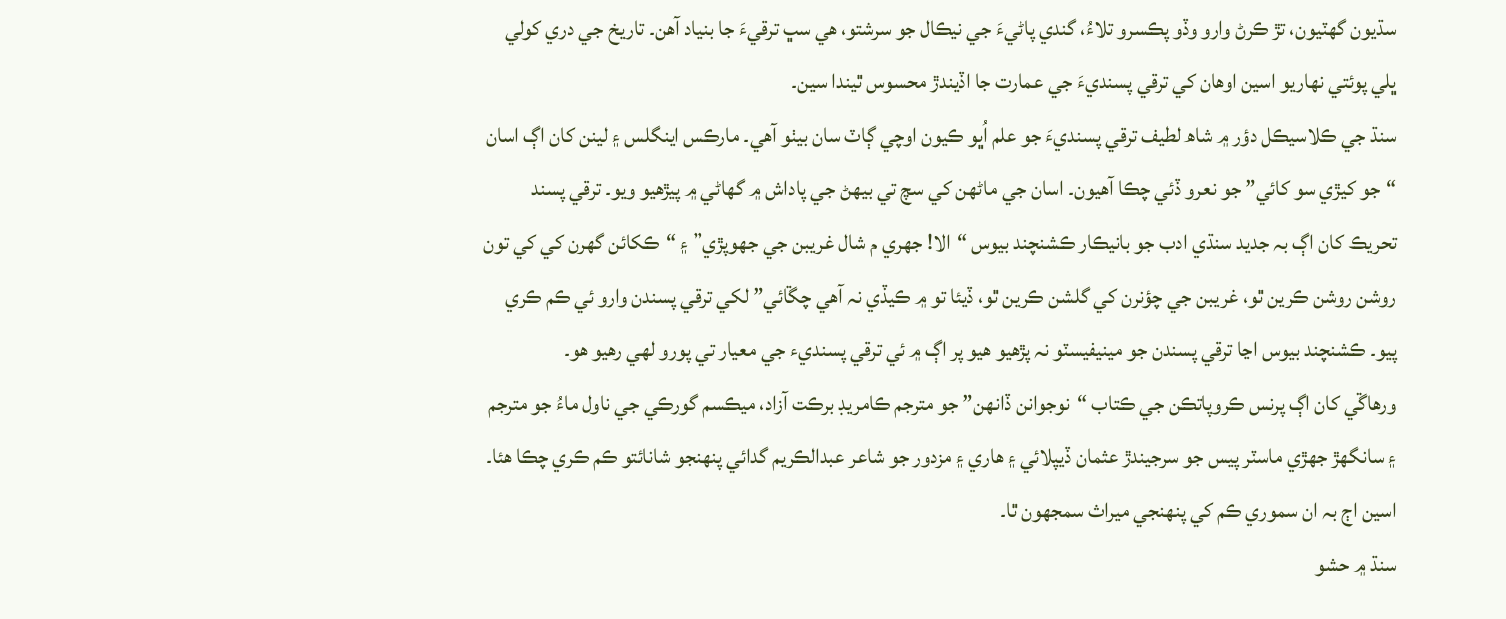سڌيون گهٽيون، تڙ ڪرڻ وارو وڏو پڪسرو تلاءُ، گندي پاڻيءَ جي نيڪال جو سرشتو، ھي سڀ ترقيءَ جا بنياد آھن۔ تاريخ جي دري کولي ڀلي پوئتي نھاريو اسين اوھان کي ترقي پسنديءَ جي عمارت جا اڏيندڙ محسوس ٿيندا سين۔
سنڌ جي ڪلاسيڪل دؤر ۾ شاھ لطيف ترقي پسنديءَ جو علم اُڀو ڪيون اوچي ڳاٽ سان بيٺو آھي۔ مارڪس اينگلس ۽ لينن کان اڳ اسان “جو کيڙي سو کائي” جو نعرو ڏئي چڪا آھيون۔ اسان جي ماڻھن کي سچ تي بيھڻ جي پاداش ۾ گهاڻي ۾ پيڙھيو ويو۔ ترقي پسند تحريڪ کان اڳ بہ جديد سنڌي ادب جو بانيڪار ڪشنچند بيوس “الا! جهري م شال غريبن جي جهوپڙي” ۽ “ڪکائن گهرن کي کي تون روشن روشن ڪرين ٿو، غريبن جي چؤنرن کي گلشن ڪرين ٿو، ڏيئا تو ۾ ڪيڏي نہ آھي چڱائي” لکي ترقي پسندن وارو ئي ڪم ڪري پيو۔ ڪشنچند بيوس اڃا ترقي پسندن جو مينيفيسٽو نہ پڙھيو ھيو پر اڳ ۾ ئي ترقي پسنديء جي معيار تي پورو لھي رھيو ھو۔
ورھاڱي کان اڳ پرنس ڪروپاتڪن جي ڪتاب “نوجوانن ڏانھن” جو مترجم ڪامريڊ برڪت آزاد، ميڪسم گورڪي جي ناول ماءُ جو مترجم ۽ سانگهڙ جھڙي ماسٽر پيس جو سرجيندڙ عثمان ڏيپلائي ۽ ھاري ۽ مزدور جو شاعر عبدالڪريم گدائي پنھنجو شانائتو ڪم ڪري چڪا ھئا۔ اسين اڄ بہ ان سموري ڪم کي پنھنجي ميراث سمجهون ٿا۔
سنڌ ۾ حشو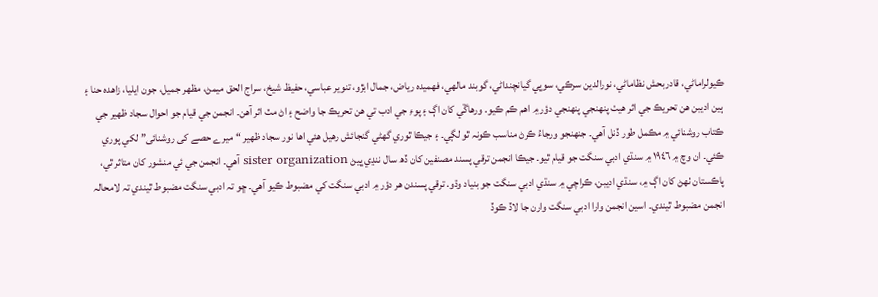ڪيولراماڻي، قادربحش نظاماڻي، نورالدين سرڪي، سوڀي گيانچنداڻي، گوبند مالهي، فھميده رياض، جمال ابڙو، تنوير عباسي، حفيظ شيخ، سراج الحق ميمڻ، مظھر جميل، جون ايليا، زاھده حنا ۽ ٻين اديبن هن تحريڪ جي اثر هيٺ پنھنجي پنھنجي دؤر ۾ اهم ڪم ڪيو. ورھاڱي کان اڳ ۽ پوءِ جي ادب تي ھن تحريڪ جا واضح ۽ اڻ مٽ اثر آھن۔ انجمن جي قيام جو احوال سجاد ظهير جي ڪتاب روشنائي ۾ مڪمل طور ڏنل آھي۔ جنھنجو ورجاءُ ڪرڻ مناسب ڪونہ ٿو لڳي۔ ۽ جيڪا ٿوري گهڻي گنجائش رھيل ھئي اھا نور سجاد ظھیر “میرے حصے کی روشنائی” لکي پوري ڪئي۔ ان وچ ۾ ١٩٤٦ ۾ سنڌي ادبي سنگت جو قيام ٿيو۔ جيڪا انجمن ترقي پسند مصنفين کان ڏھ سال ننڍي ڀيڻ sister organization آھي۔ انجمن جي ئي منشور کان متاثر ٿي، پاڪستان ٺھڻ کان اڳ ۾، سنڌي اديبن، ڪراچي ۾ سنڌي ادبي سنگت جو بنياد وڌو. ترقي پسندن ھر دؤر ۾ ادبي سنگت کي مضبوط ڪيو آھي۔ ڇو تہ ادبي سنگت مضبوط ٿيندي تہ لامحالہ انجمن مضبوط ٿيندي۔ اسين انجمن وارا ادبي سنگت وارن جا لاڏ ڪوڏ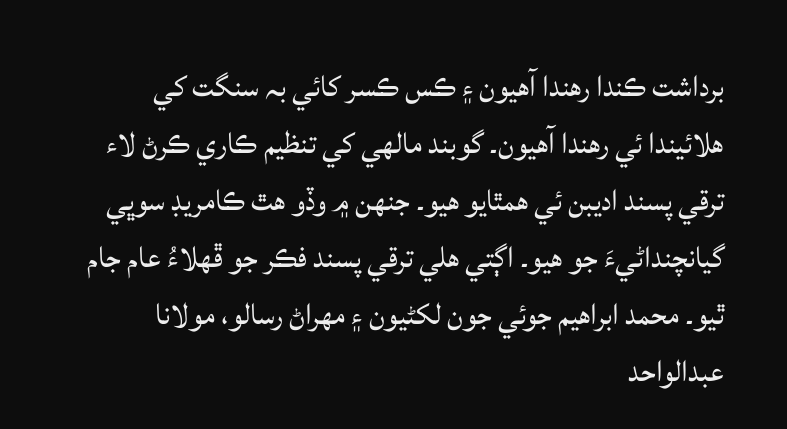برداشت ڪندا رھندا آھيون ۽ ڪس ڪسر کائي بہ سنگت کي ھلائيندا ئي رھندا آھيون۔ گوبند مالھي کي تنظيم ڪاري ڪرڻ لاء ترقي پسند اديبن ئي ھمٿايو ھيو۔ جنھن ۾ وڏو ھٿ ڪامريڊ سوڀي گيانچنداڻيءَ جو ھيو۔ اڳتي ھلي ترقي پسند فڪر جو ڦھلاءُ عام جام ٿيو۔ محمد ابراهيم جوئي جون لکڻيون ۽ مھراڻ رسالو، مولانا عبدالواحد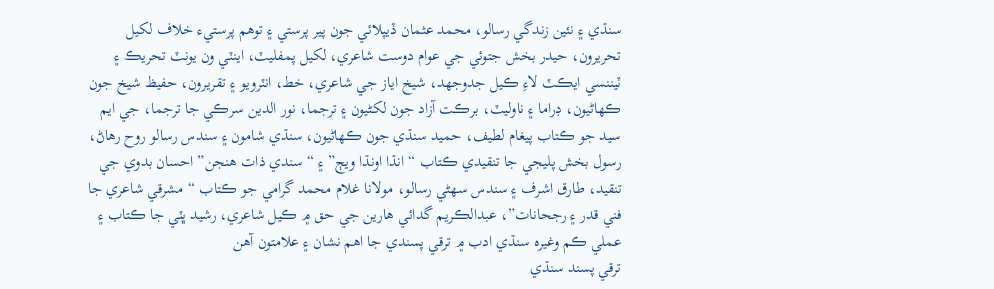سنڌي ۽ نئين زندگي رسالو، محمد عثمان ڏيپلائي جون پير پرستي ۽ توھم پرستيء خلاف لکيل تحريرون، حيدر بخش جتوئي جي عوام دوست شاعري، لکيل پمفليٽ، اينٽي ون يونٽ تحريڪ ۽ ٽيننسي ايڪٽ لاءِ ڪيل جدوجھد، شيخ اياز جي شاعري، خط، انٽرويو ۽ تقريرون، حفيظ شيخ جون ڪھاڻيون، ڊراما ۽ ناوليٽ، برڪت آزاد جون لکڻيون ۽ ترجما، نور الدين سرڪي جا ترجما، جي ايم سيد جو ڪتاب پيغام لطيف، حميد سنڌي جون ڪھاڻيون، سنڌي شامون ۽ سندس رسالو روح رھاڻ، رسول بخش پليجي جا تنقيدي ڪتاب “انڌا اونڌا ويڄ” ۽ “سندي ذات ھنجن” احسان بدوي جي تنقيد، طارق اشرف ۽ سندس سھڻي رسالو، مولانا غلام محمد گرامي جو ڪتاب “مشرقي شاعري جا فني قدر ۽ رجحانات”، عبدالڪريم گدائي ھارين جي حق ۾ ڪيل شاعري، رشيد ڀٽي جا ڪتاب ۽ عملي ڪم وغيره سنڌي ادب ۾ ترقي پسندي جا اھم نشان ۽ علامتون آهن
ترقي پسند سنڌي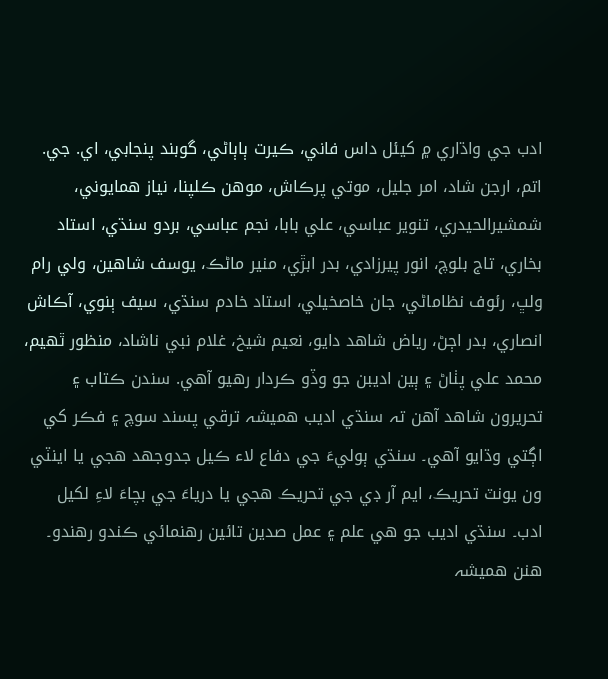ادب جي واڌاري ۾ کيئل داس فاني، ڪيرت ٻاٻاڻي، گوبند پنجابي، اي. جي. اتم، ارجن شاد، امر جليل، موتي پرڪاش، موهن ڪلپنا، نياز همايوني، شمشيرالحيدري، تنوير عباسي، علي بابا، نجم عباسي، بردو سنڌي، استاد بخاري، تاج بلوچ، انور پيرزادي، بدر ابڙي، منير ماڻڪ، يوسف شاھين، ولي رام ولڀ، رئوف نظاماڻي، جان خاصخيلي، استاد خادم سنڌي، سيف ٻنوي، آڪاش انصاري، بدر اڄڻ، رياض شاھد دايو، نعيم شيخ، غلام نبي ناشاد، منظور ٿھيم، محمد علي پٺاڻ ۽ ٻين اديبن جو وڏو ڪردار رهيو آهي. سندن ڪتاب ۽ تحريرون شاهد آهن تہ سنڌي اديب هميشہ ترقي پسند سوچ ۽ فڪر کي اڳتي وڌايو آهي۔ سنڌي ٻوليءَ جي دفاع لاء ڪيل جدوجھد ھجي يا اینٽي ون يونٽ تحريڪ، ايم آر ڊي جي تحريڪ ھجي يا درياءَ جي بچاءَ لاءِ لکيل ادب۔ سنڌي اديب جو ھي علم ۽ عمل صدين تائين رھنمائي ڪندو رھندو۔ ھنن ھميشہ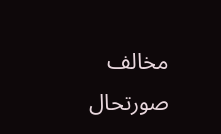مخالف صورتحال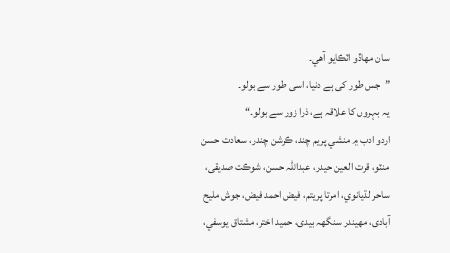سان مھاڏو اٽڪايو آھي۔
”جس طور کی ہے دنیا، اسی طور سے بولو۔
یہ بہروں کا علاقہ ہے، ذرا زور سے بولو۔“
اردو ادب ۾ منشي پريم چند، ڪرشن چندر، سعادت حسن منٽو، قرت العين حيدر، عبداللہ حسن، شوڪت صدیقی، ساحر لڌيانوي، امرتا پريتم، فیض احمد فیض، جوش ملیح آبادی، مھیندر سنگهہ بیدی، حمید اختر، مشتاق يوسفي،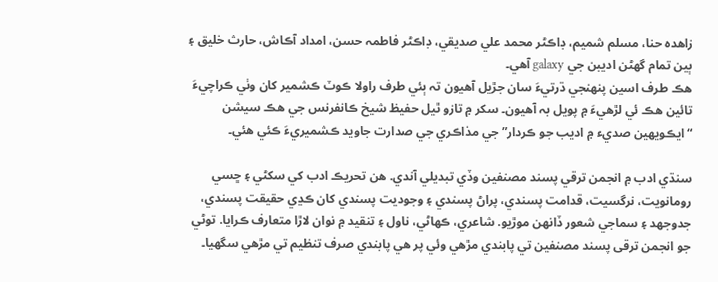زاھده حنا، مسلم شميم، ڊاڪٹر محمد علي صديقي، ڊاڪٹر فاطمہ حسن، امداد آڪاش، حارث خليق ۽ ٻين تمام گهڻن اديبن جي galaxy آھي۔
ھڪ طرف اسين پنھنجي ڌرتيءَ سان جڙيل آھيون تہ ٻئي طرف راولا ڪوٽ ڪشمير کان وٺي ڪراچيءَ تائين ھڪ ئي لڙھيءَ ۾ پويل بہ آھيون۔ سکر ۾ تازو ٿيل حفيظ شيخ ڪانفرنس جي ھڪ سيشن “ايڪويھين صديء ۾ اديب جو ڪردار” جي مذاڪري جي صدارت جاويد ڪشميريءَ ڪئي ھئي۔

سنڌي ادب ۾ انجمن ترقي پسند مصنفين وڏي تبديلي آندي. هن تحريڪ ادب کي سکڻي ۽ ڇسي رومانويت، نرگسيت، قدامت پسندي، پراڻ پسندي ۽ وجوديت پسندي کان ڪڍي حقيقت پسندي، جدوجھد ۽ سماجي شعور ڏانھن موڙيو. شاعري، ڪهاڻي، ناول ۽ تنقيد ۾ نوان لاڙا متعارف ڪرايا. توڻي جو انجمن ترقی پسند مصنفین تي پابندي مڙھي وئي پر ھي پابندي صرف تنظيم تي مڙھي سگهيا۔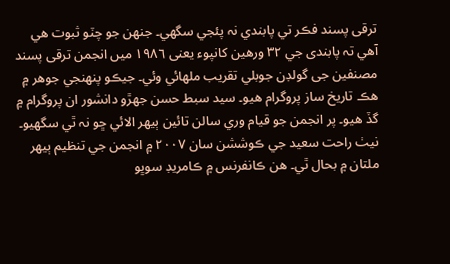ترقی پسند فڪر تي پابندي نہ پئجي سگهي۔ جنھن جو چٽو ثبوت ھي آھي تہ پابندی جي ٣٢ ورھين کانپوء یعنی ١٩٨٦ میں انجمن ترقی پسند مصنفین جی گولڊن جوبلي تقريب ملھائي وئي۔ جيڪو پنھنجي جوھر ۾ ھڪ تاريخ ساز پروگرام ھيو۔ سيد سبط حسن جھڙو دانشور ان پروگرام ۾ گڏ ھيو۔ پر انجمن جو قيام وري سالن تائين ٻيھر الائي ڇو نہ ٿي سگهيو۔ نيٺ راحت سعيد جي ڪوششن سان ٢٠٠٧ ۾ انجمن جي تنظيم ٻيھر ملتان ۾ بحال ٿي۔ ھن ڪانفرنس ۾ ڪامريڊ سوڀو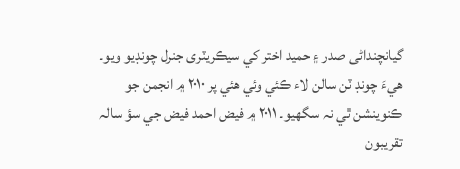گیانچنداڻی صدر ۽ حمید اختر کي سیڪریٽری جنرل چونڊيو ويو۔ ھيءَ چونڊ ٽن سالن لاء ڪئي وئي ھئي پر ٢٠١٠ ۾ انجمن جو ڪنوينشن ٿي نہ سگهيو۔ ٢٠١١ ۾ فیض احمد فیض جي سؤ سالہ تقریبون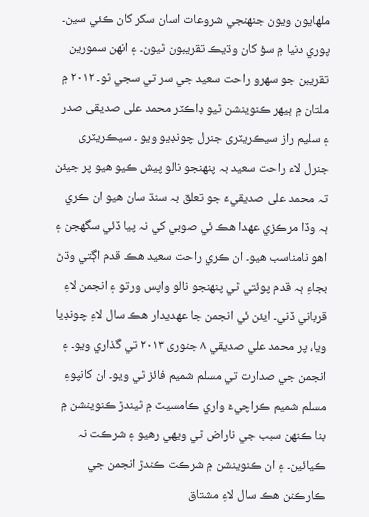ملھايون ويون جنھنجي شروعات اسان سکر کان ڪئي سين۔ پوري دنيا ۾ سؤ کان وڌيڪ تقريبون ٿيون۔ ۽ انھن سمورين تقريبن جو سھرو راحت سعيد جي سر تي سجي ٿو۔ ٢٠١٢ ۾ ملتان ۾ ٻيھر ڪنوينشن ٿيو ڊاڪٽر محمد علی صدیقی صدر ۽ سلیم راز سیڪریٽری جنرل چونڊيو ويو ۔ سیڪریٽری جنرل لاء راحت سعید بہ پنھنجو نالو پيش ڪيو ھيو پر جيئن تہ محمد علی صدیقيءَ جو تعلق بہ سنڌ سان ھيو ان ڪري ٻہ وڏا مرڪزي عھدا ھڪ ئي صوبي کي نہ پيا ڏئي سگهجن ۽ اھو نامناسب ھيو۔ ان ڪري راحت سعید ھڪ قدم اڳتي وڌڻ بجاءِ ٻہ قدم پوئتي ٿي پنھنجو نالو واپس ورتو ۽ انجمن لاءِ قرباني ڏني۔ ايئن ئي انجمن جا عھديدار ھڪ سال لاءِ چونڊيا ويا، پر محمد علي صدیقي ٨ جنوری ٢٠١٣ تي گذاري ويو۔ ۽ انجمن جي صدارت تي مسلم شميم فائز ٿي ويو۔ ان کانپوءِ مسلم شميم ڪراچيءَ واري ڪامسيٽ ۾ ٿيندڙ ڪنوينشن ۾ بنا ڪنھن سبب جي ناراض ٿي ويھي رھيو ۽ شرڪت نہ ڪيائين۔ ۽ ان ڪنوينشن ۾ شرڪت ڪندڙ انجمن جي ڪارڪنن ھڪ سال لاءِ مشتاق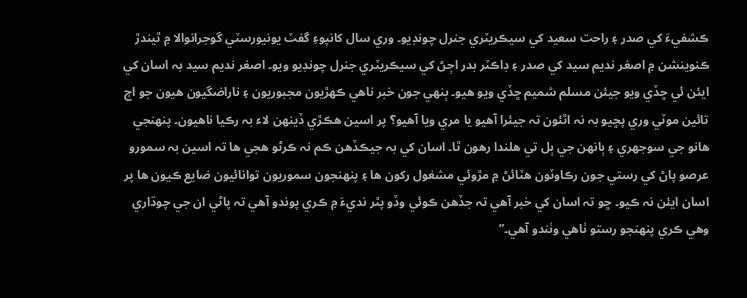ڪشفيءَ کي صدر ۽ راحت سعيد کي سيڪريٽري جنرل چونڊيو۔ وري سال کانپوءِ گفٽ يونيورسٽي گوجرانوالا ۾ ٿيندڙ ڪنوينشن ۾ اصغر نديم سيد کي صدر ۽ ڊاڪٽر بدر اڄڻ کي سيڪريٽري جنرل چونڊيو ويو۔ اصغر نديم سيد بہ اسان کي ايئن ئي ڇڏي ويو جيئن مسلم شميم ڇڏي ويو ھيو۔ ٻنھي جون خبر ناھي ڪھڙيون مجبوريون ۽ ناراضگيون ھيون جو اڄ تائين موٽي وري پڇيو بہ نہ اٿئون تہ جیئرا آھيو يا مري ويا آھيو؟ پر اسين ھڪڙي ڏينھن لاء بہ رڪيا ناھيون۔ پنھنجي ھانو جي سوجهري ۽ ٻانھن جي ٻل تي ھلندا رھون ٿا۔ اسان کي بہ جیڪڏھن ڪم نہ ڪرڻو ھجي ھا تہ اسين بہ سمورو عرصو پاڻ کي رستي جون رڪاوٽون ھٽائڻ ۾ مڙوئي مشغول رکون ھا ۽ پنھنجون سموريون توانائيون ضايع ڪيون ھا پر اسان ايئن نہ ڪيو۔ ڇو تہ اسان کي خبر آھي تہ جڏھن ڪوئي وڏو پٿر نديءَ ۾ ڪري پوندو آھي تہ پاڻي ان جي چوڌاري وھي ڪري پنھنجو رستو ٺاھي وٺندو آھي۔”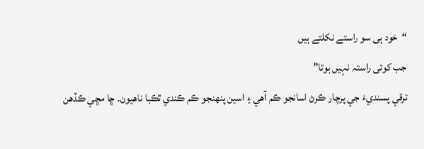“خود ہی سو راستے نکلتے ہیں
جب کوئی راستہ نہیں ہوتا”
ترقي پسنديءَ جي پرچار ڪرڻ اسانجو ڪم آھي ۽ اسين پنھنجو ڪم ڪندي ٿڪبا ناھيون۔ ڇا مڇي ڪڏھن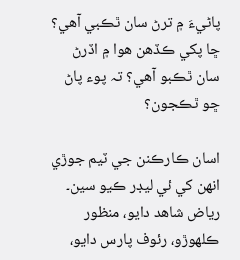پاڻيءَ ۾ ترڻ سان ٿڪبي آھي؟ ڇا پکي ڪڏھن ھوا ۾ اڏرڻ سان ٿڪبو آھي؟ تہ پوء پاڻ ڇو ٿڪجون؟

اسان ڪارڪنن جي ٽيم جوڙي انھن کي ئي ليڊر ڪيو سين۔ رياض شاھد دايو، منظور ڪلھوڙو، رئوف پارس دايو،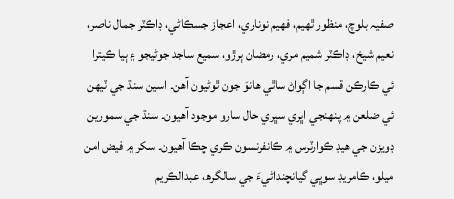صفيہ بلوچ، منظور ٿھيم، فھيم نوناري، اعجاز جسڪاڻي، ڊاڪٽر جمال ناصر، نعيم شيخ، ڊاڪٽر شميم مري، رمضان ٻرڙو، سمیع ساجد جوٹیجو ۽ ٻيا ڪيترا ئي ڪارڪن قسم جا اڳواڻ ساٿي ھانوَ جون ٿوڻيون آھن۔ اسين سنڌ جي ٽيھن ئي ضلعن ۾ پنھنجي اڀري سڀري حال سارو موجود آھيون۔ سنڌ جي سمورين ڊويزن جي ھيڊ ڪوارٽرس ۾ ڪانفرنسون ڪري چڪا آھيون۔ سکر ۾ فيض امن ميلو، ڪامريڊ سوڀي گيانچنداڻيءَ جي سالگرھ، عبدالڪريم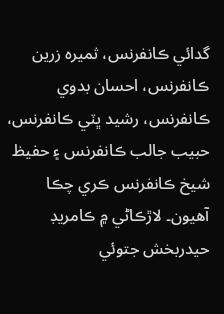گدائي ڪانفرنس، ثميره زرين ڪانفرنس، احسان بدوي ڪانفرنس، رشيد ڀٽي ڪانفرنس، حبیب جالب ڪانفرنس ۽ حفيظ شيخ ڪانفرنس ڪري چڪا آھيون۔ لاڙڪاڻي ۾ ڪامريڊ حيدربخش جتوئي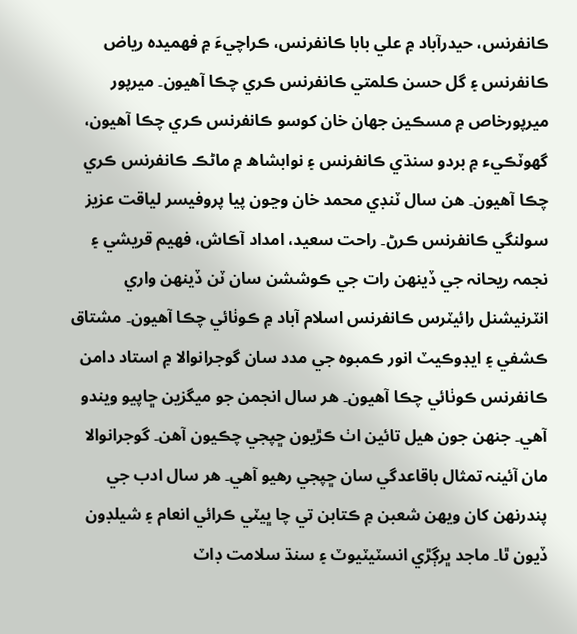ڪانفرنس، حيدرآباد ۾ علي بابا ڪانفرنس، ڪراچيءَ ۾ فھميدہ ریاض ڪانفرنس ۽ گل حسن ڪلمتي ڪانفرنس ڪري چڪا آھيون۔ ميرپور ميرپورخاص ۾ مسڪين جھان خان کوسو ڪانفرنس ڪري چڪا آھيون، گهوٽڪيء ۾ بردو سنڌي ڪانفرنس ۽ نوابشاھ ۾ ماڻڪ ڪانفرنس ڪري چڪا آھيون۔ ھن سال ٽنڊي محمد خان وڃون پيا پروفيسر لياقت عزيز سولنگي ڪانفرنس ڪرڻ۔ راحت سعيد، امداد آڪاش، فھيم قريشي ۽ نجمہ ريحانہ جي ڏينھن رات جي ڪوششن سان ٽن ڏينھن واري انٽرنيشنل رائيٽرس ڪانفرنس اسلام آباد ۾ ڪوٺائي چڪا آھيون۔ مشتاق ڪشفي ۽ ايڊوڪيٽ انور ڪمبوه جي مدد سان گوجرانوالا ۾ استاد دامن ڪانفرنس ڪوٺائي چڪا آھيون۔ ھر سال انجمن جو ميگزين ڇاپيو ويندو آھي۔ جنھن جون ھيل تائين اٺ ڪڙيون ڇپجي چڪيون آھن۔ گوجرانوالا مان آئينہ تمثال باقاعدگي سان ڇپجي رھيو آھي۔ ھر سال ادب جي پندرنھن کان ويھن شعبن ۾ ڪتابن تي چا ڀيٽي ڪرائي انعام ۽ شيلڊون ڏيون ٿا۔ ماجد ڀرڳڙي انسٽيٽيوٽ ۽ سنڌ سلامت ڊاٽ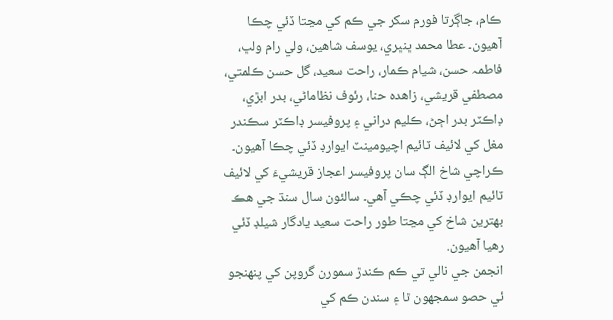ڪام، جاڳرتا فورم سکر جي ڪم کي مڃتا ڏئي چڪا آھيون۔ عطا محمد ڀنڀري، يوسف شاھين، ولي رام ولڀ، فاطمہ حسن، شيام ڪمار، راحت سعيد، گل حسن ڪلمتي، مصطفي قريشي، زاھده حنا، رئوف نظاماڻي، بدر ابڙي، ڊاڪٽر بدر اڄڻ، ڪليم دراني ۽ پروفيسر ڊاڪٽر سڪندر مغل کي لائيف ٽائيم اچيومينٽ ايوارڊ ڏئي چڪا آھيون۔ ڪراچي شاخ الڳ سان پروفيسر اعجاز قريشيءَ کي لائيف ٽائيم ايوارڊ ڏئي چڪي آھي۔ سالئون سال سنڌ جي ھڪ بھترين شاخ کي مڃتا طور راحت سعيد يادگار شيلڊ ڏئي رھيا آھيون.
انجمن جي نالي تي ڪم ڪندڙ سمورن گروپن کي پنھنجو ئي حصو سمجهون ٿا ۽ سندن ڪم کي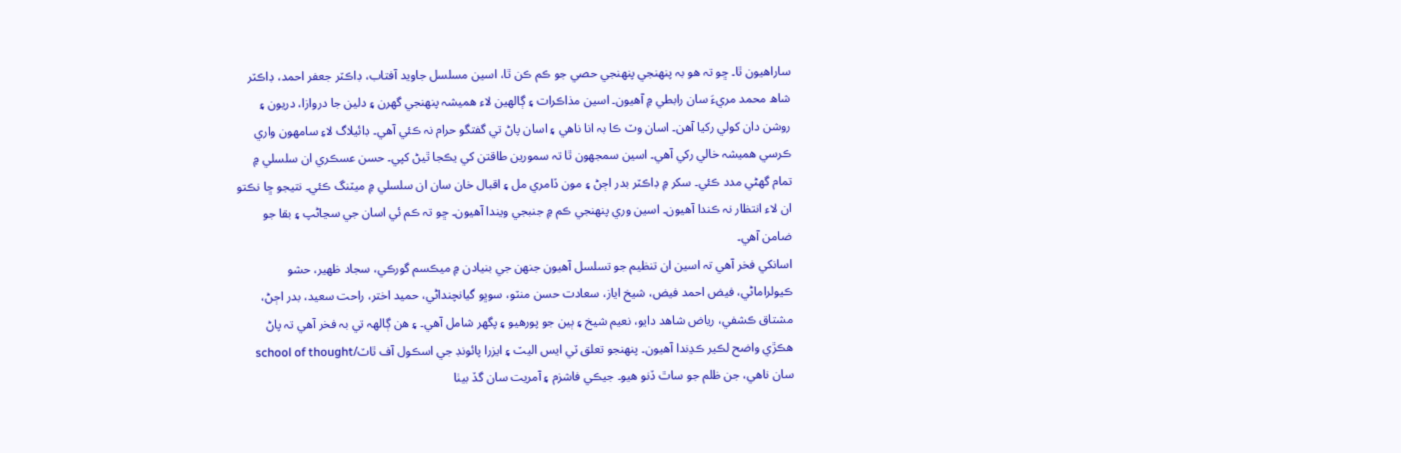ساراھيون ٿا۔ ڇو تہ ھو بہ پنھنجي پنھنجي حصي جو ڪم ڪن ٿا، اسين مسلسل جاويد آفتاب، ڊاڪٽر جعفر احمد، ڊاڪٽر شاھ محمد مريءَ سان رابطي ۾ آھيون۔ اسين مذاڪرات ۽ ڳالھين لاء ھميشہ پنھنجي گهرن ۽ دلين جا دروازا، دريون ۽ روشن دان کولي رکيا آھن۔ اسان وٽ ڪا بہ انا ناھي ۽ اسان پاڻ تي گفتگو حرام نہ ڪئي آھي۔ ڊائيلاگ لاءِ سامھون واري ڪرسي ھميشہ خالي رکي آھي۔ اسين سمجهون ٿا تہ سمورین طاقتن کي يڪجا ٿيڻ کپي۔ حسن عسڪري ان سلسلي ۾ تمام گهڻي مدد ڪئي۔ سکر ۾ ڊاڪٽر بدر اڄڻ ۽ مون ڏامري مل ۽ اقبال خان سان ان سلسلي ۾ ميٽنگ ڪئي۔ نتيجو ڇا نڪتو ان لاء انتظار نہ ڪندا آھيون۔ اسين وري پنھنجي ڪم ۾ جنبجي ويندا آھيون۔ ڇو تہ ڪم ئي اسان جي سڃاڻپ ۽ بقا جو ضامن آھي۔
اسانکي فخر آھي تہ اسین ان تنظیم جو تسلسل آھیون جنھن جي بنيادن ۾ ميڪسم گورڪي، سجاد ظھير، حشو ڪيولراماڻي، فيض احمد فيض، شيخ اياز، سعادت حسن منٽو، سوڀو گيانچنداڻي، حميد اختر، راحت سعيد، بدر اڄڻ، مشتاق ڪشفي، رياض شاھد دايو، نعيم شيخ ۽ ٻين جو پورھيو ۽ پگهر شامل آھي۔ ۽ ھن ڳالهہ تي بہ فخر آھي تہ پاڻ ھڪڙي واضح لڪير ڪڍندا آھيون۔ پنھنجو تعلق ٽي ايس اليٽ ۽ ايزرا پائونڊ جي اسڪول آف ٿاٽ/school of thought سان ناھي، جن ظلم جو ساٿ ڏنو ھيو۔ جيڪي فاشزم ۽ آمريت سان گڏ بيٺا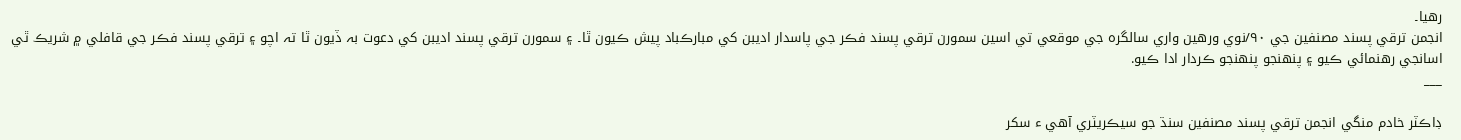رھيا۔
انجمن ترقي پسند مصنفین جي ٩٠/نوي ورھين واري سالگره جي موقعي تي اسين سمورن ترقي پسند فڪر جي پاسدار اديبن کي مبارڪباد پیش ڪيون ٿا۔ ۽ سمورن ترقي پسند اديبن کي دعوت بہ ڏيون ٿا تہ اچو ۽ ترقي پسند فڪر جي قافلي ۾ شریڪ ٿي اسانجي رھنمائي ڪيو ۽ پنھنجو پنھنجو ڪردار ادا ڪيو.
___

ڊاڪٽر خادم منگي انجمن ترقي پسند مصنفين سنڌ جو سيڪريٽري آهي ء سکر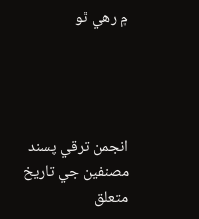۾ رھي ٿو




انجمن ترقي پسند مصنفين جي تاريخ متعلق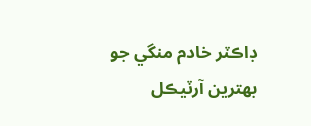ڊاڪٽر خادم منگي جو بھترين آرٽيڪل